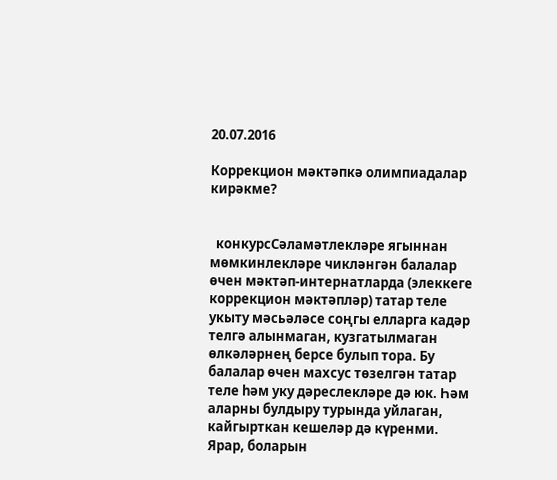20.07.2016

Коррекцион мәктәпкә олимпиадалар кирәкме?


  конкурсСәламәтлекләре ягыннан мөмкинлекләре чикләнгән балалар өчен мәктәп-интернатларда (элеккеге коррекцион мәктәпләр) татар теле укыту мәсьәләсе соңгы елларга кадәр телгә алынмаган, кузгатылмаган өлкәләрнең берсе булып тора. Бу балалар өчен махсус төзелгән татар теле һәм уку дәреслекләре дә юк. Һәм аларны булдыру турында уйлаган, кайгырткан кешеләр дә күренми. Ярар, боларын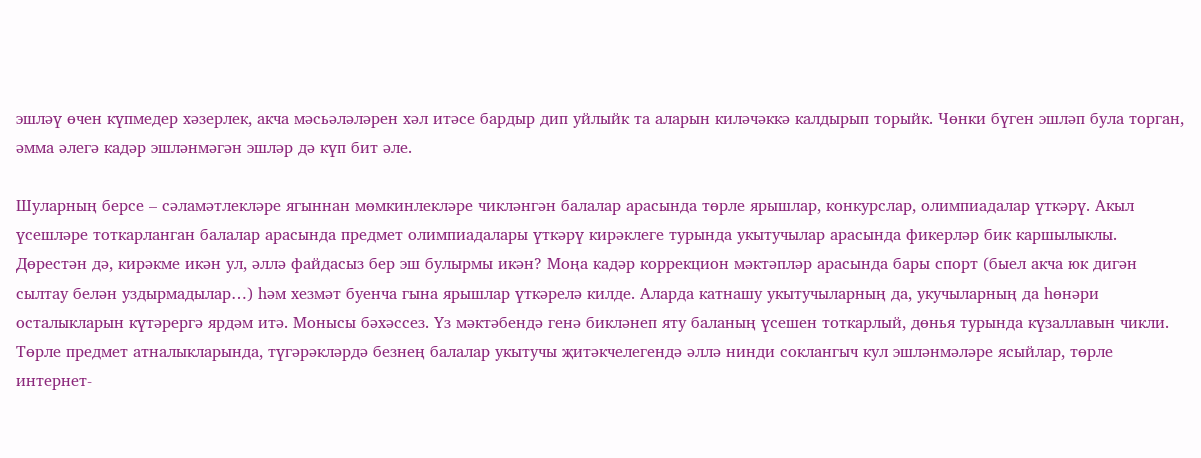эшләү өчен күпмедер хәзерлек, акча мәсьәләләрен хәл итәсе бардыр дип уйлыйк та аларын киләчәккә калдырып торыйк. Чөнки бүген эшләп була торган, әмма әлегә кадәр эшләнмәгән эшләр дә күп бит әле.

Шуларның берсе – сәламәтлекләре ягыннан мөмкинлекләре чикләнгән балалар арасында төрле ярышлар, конкурслар, олимпиадалар үткәрү. Акыл үсешләре тоткарланган балалар арасында предмет олимпиадалары үткәрү кирәклеге турында укытучылар арасында фикерләр бик каршылыклы. Дөрестән дә, кирәкме икән ул, әллә файдасыз бер эш булырмы икән? Моңа кадәр коррекцион мәктәпләр арасында бары спорт (быел акча юк дигән сылтау белән уздырмадылар…) һәм хезмәт буенча гына ярышлар үткәрелә килде. Аларда катнашу укытучыларның да, укучыларның да һөнәри осталыкларын күтәрергә ярдәм итә. Монысы бәхәссез. Үз мәктәбендә генә бикләнеп яту баланың үсешен тоткарлый, дөнья турында күзаллавын чикли. Төрле предмет атналыкларында, түгәрәкләрдә безнең балалар укытучы җитәкчелегендә әллә нинди соклангыч кул эшләнмәләре ясыйлар, төрле интернет-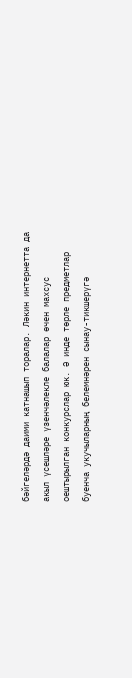бәйгеләрдә даими катнашып торалар. Ләкин интернетта да акыл үсешләре үзенчәлекле балалар өчен махсус оештырылган конкурслар юк. Ә инде төрле предметлар буенча укучыларның белемнәрен сынау-тикшерүгә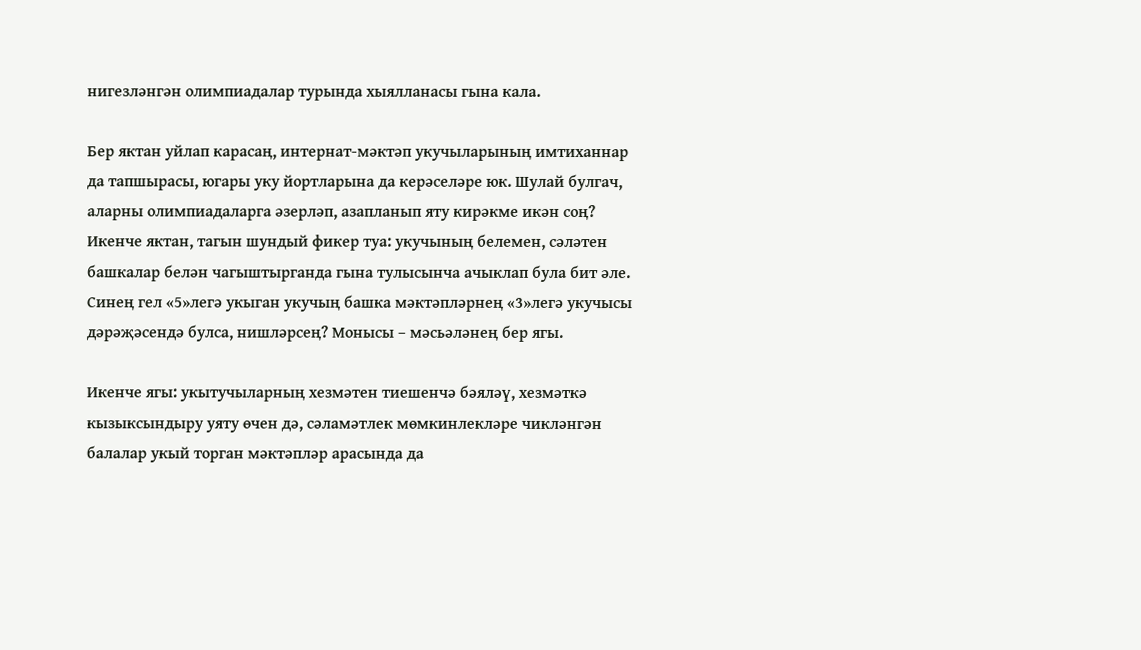нигезләнгән олимпиадалар турында хыялланасы гына кала.

Бер яктан уйлап карасаң, интернат-мәктәп укучыларының имтиханнар да тапшырасы, югары уку йортларына да керәселәре юк. Шулай булгач, аларны олимпиадаларга әзерләп, азапланып яту кирәкме икән соң? Икенче яктан, тагын шундый фикер туа: укучының белемен, сәләтен башкалар белән чагыштырганда гына тулысынча ачыклап була бит әле. Синең гел «5»легә укыган укучың башка мәктәпләрнең «3»легә укучысы дәрәҗәсендә булса, нишләрсең? Монысы – мәсьәләнең бер ягы.

Икенче ягы: укытучыларның хезмәтен тиешенчә бәяләү, хезмәткә кызыксындыру уяту өчен дә, сәламәтлек мөмкинлекләре чикләнгән балалар укый торган мәктәпләр арасында да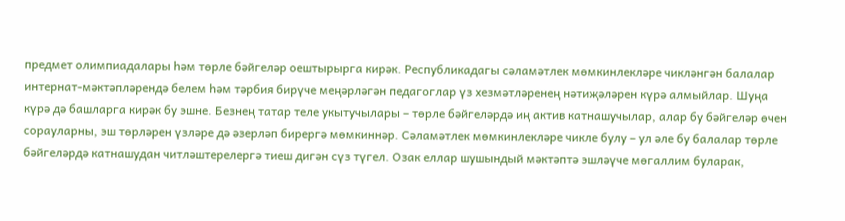предмет олимпиадалары һәм төрле бәйгеләр оештырырга кирәк. Республикадагы сәламәтлек мөмкинлекләре чикләнгән балалар интернат-мәктәпләрендә белем һәм тәрбия бирүче меңәрләгән педагоглар үз хезмәтләренең нәтиҗәләрен күрә алмыйлар. Шуңа күрә дә башларга кирәк бу эшне. Безнең татар теле укытучылары – төрле бәйгеләрдә иң актив катнашучылар, алар бу бәйгеләр өчен сорауларны, эш төрләрен үзләре дә әзерләп бирергә мөмкиннәр. Сәламәтлек мөмкинлекләре чикле булу – ул әле бу балалар төрле бәйгеләрдә катнашудан читләштерелергә тиеш дигән сүз түгел. Озак еллар шушындый мәктәптә эшләүче мөгаллим буларак,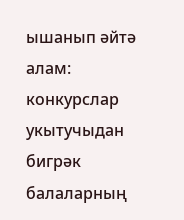ышанып әйтә алам: конкурслар укытучыдан бигрәк балаларның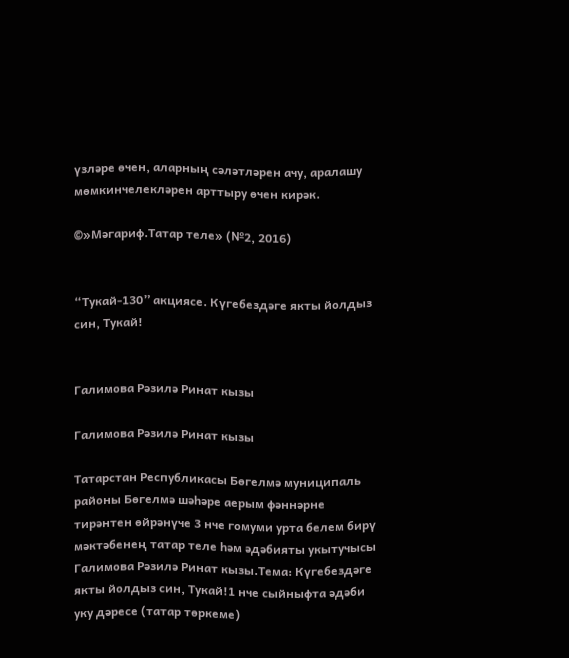үзләре өчен, аларның сәләтләрен ачу, аралашу мөмкинчелекләрен арттыру өчен кирәк.

©»Мәгариф.Татар теле» (№2, 2016)


“Тукай-130” акциясе. Күгебездәге якты йолдыз син, Тукай!


Галимова Рәзилә Ринат кызы

Галимова Рәзилә Ринат кызы

Татарстан Республикасы Бөгелмә муниципаль районы Бөгелмә шәһәре аерым фәннәрне тирәнтен өйрәнүче 3 нче гомуми урта белем бирү мәктәбенең татар теле һәм әдәбияты укытучысы Галимова Рәзилә Ринат кызы.Тема: Күгебездәге якты йолдыз син, Тукай!1 нче сыйныфта әдәби уку дәресе (татар төркеме)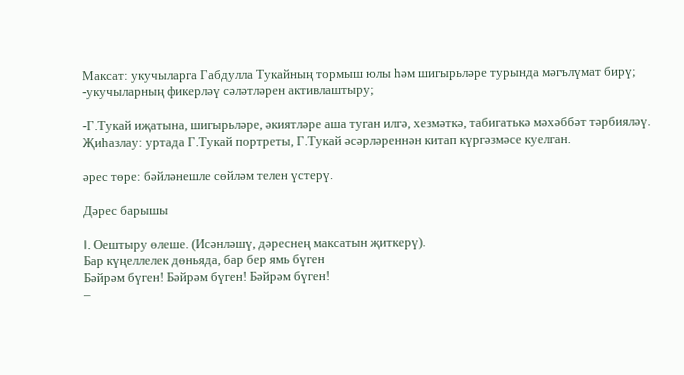Максат: укучыларга Габдулла Тукайның тормыш юлы һәм шигырьләре турында мәгълүмат бирү;
-укучыларның фикерләү сәләтләрен активлаштыру;

-Г.Тукай иҗатына, шигырьләре, әкиятләре аша туган илгә, хезмәткә, табигатькә мәхәббәт тәрбияләү.
Җиһазлау: уртада Г.Тукай портреты, Г.Тукай әсәрләреннән китап күргәзмәсе куелган.

әрес төре: бәйләнешле сөйләм телен үстерү.

Дәрес барышы

I. Оештыру өлеше. (Исәнләшү, дәреснең максатын җиткерү).
Бар күңеллелек дөньяда, бар бер ямь бүген
Бәйрәм бүген! Бәйрәм бүген! Бәйрәм бүген!
–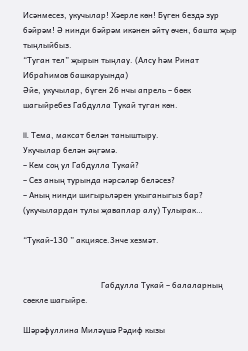Исәнмесез, укучылар! Хәерле көн! Бүген бездә зур бәйрәм! Ә нинди бәйрәм икәнен әйтү өчен, башта җыр тыңлыйбыз.
“Туган тел” җырын тыңлау. (Алсу һәм Ринат Ибраһимов башкаруында)
Әйе, укучылар, бүген 26 нчы апрель – бөек шагыйребез Габдулла Тукай туган көн.

II. Тема, максат белән таныштыру.
Укучылар белән әңгәмә.
– Кем соң ул Габдулла Тукай?
– Сез аның турында нәрсәләр беләсез?
– Аның нинди шигырьләрен укыганыгыз бар?
(укучылардан тулы җаваплар алу) Тулырак…

“Тукай-130 ” акциясе.3нче хезмәт.


                                       Габдулла Тукай – балаларның сөекле шагыйре.

Шәрәфуллина Миләүшә Рәдиф кызы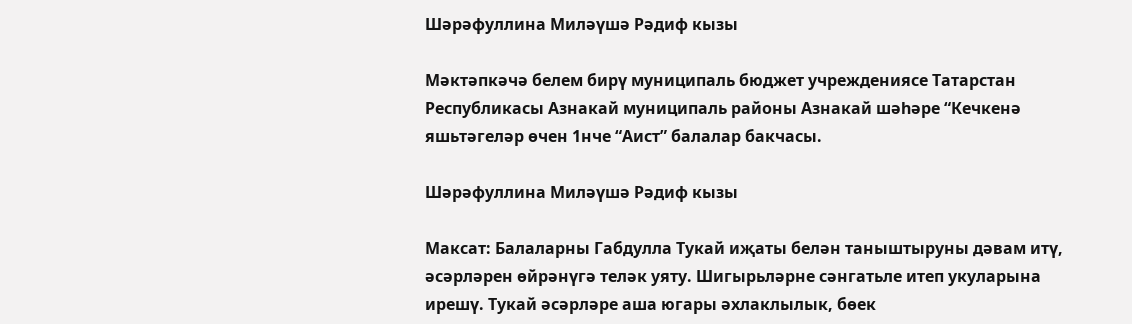Шәрәфуллина Миләүшә Рәдиф кызы

Мәктәпкәчә белем бирү муниципаль бюджет учреждениясе Татарстан Республикасы Азнакай муниципаль районы Азнакай шәһәре “Кечкенә яшьтәгеләр өчен 1нче “Аист” балалар бакчасы.

Шәрәфуллина Миләүшә Рәдиф кызы

Максат: Балаларны Габдулла Тукай иҗаты белән таныштыруны дәвам итү, әсәрләрен өйрәнүгә теләк уяту. Шигырьләрне сәнгатьле итеп укуларына ирешү. Тукай әсәрләре аша югары әхлаклылык, бөек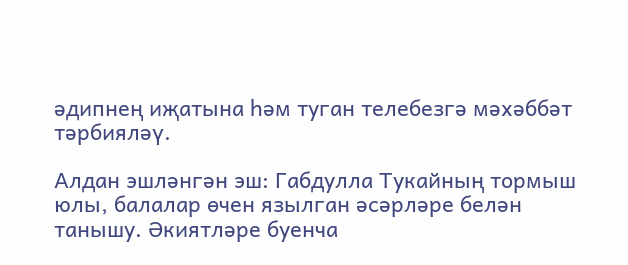әдипнең иҗатына һәм туган телебезгә мәхәббәт тәрбияләү.

Алдан эшләнгән эш: Габдулла Тукайның тормыш юлы, балалар өчен язылган әсәрләре белән танышу. Әкиятләре буенча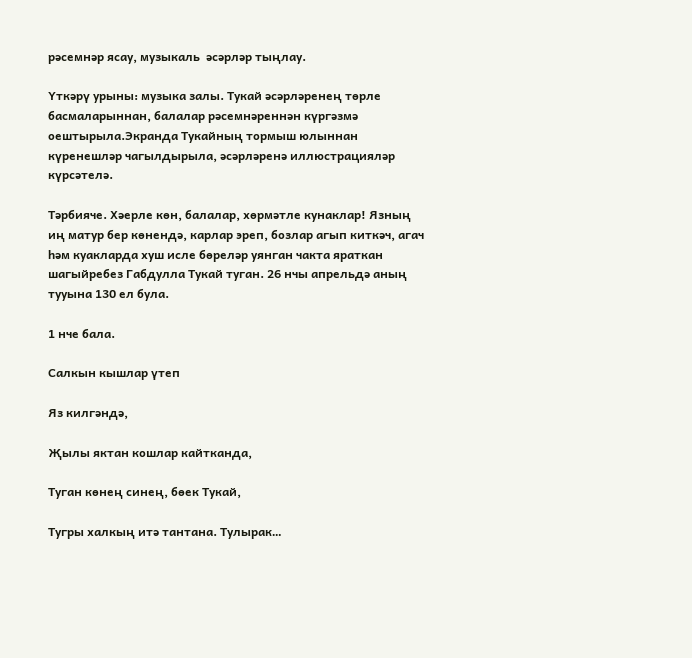рәсемнәр ясау, музыкаль  әсәрләр тыңлау.

Үткәрү урыны: музыка залы. Тукай әсәрләренең төрле басмаларыннан, балалар рәсемнәреннән күргәзмә оештырыла.Экранда Тукайның тормыш юлыннан күренешләр чагылдырыла, әсәрләренә иллюстрацияләр күрсәтелә.

Тәрбияче. Хәерле көн, балалар, хөрмәтле кунаклар! Язның иң матур бер көнендә, карлар эреп, бозлар агып киткәч, агач һәм куакларда хуш исле бөреләр уянган чакта яраткан шагыйребез Габдулла Тукай туган. 26 нчы апрельдә аның тууына 130 ел була.

1 нче бала.

Салкын кышлар үтеп

Яз килгәндә,

Җылы яктан кошлар кайтканда,

Туган көнең синең, бөек Тукай,

Тугры халкың итә тантана. Тулырак…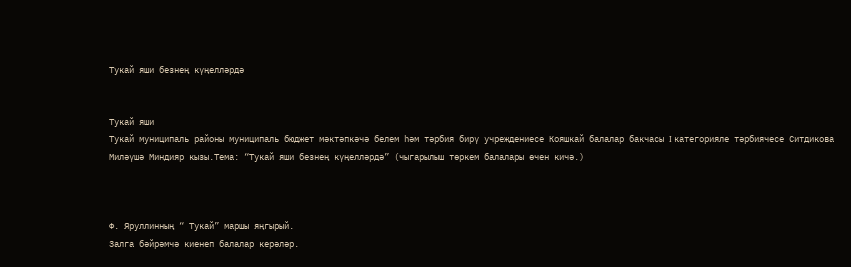Тукай яши безнең күңелләрдә


Тукай яши
Тукай муниципаль районы муниципаль бюджет мәктәпкәчә белем һәм тәрбия бирү учреждениесе Кояшкай балалар бакчасы I категорияле тәрбиячесе Ситдикова Миләүшә Миндияр кызы.Тема: “Тукай яши безнең күңелләрдә” (чыгарылыш төркем балалары өчен кичә.)



Ф. Яруллинның “ Тукай” маршы яңгырый.
Залга бәйрәмчә киенеп балалар керәләр.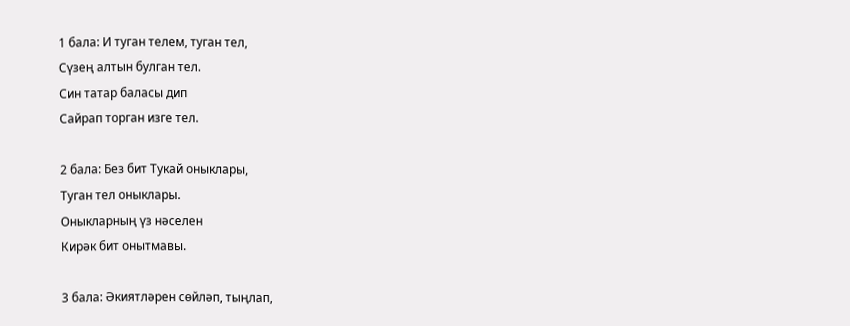1 бала: И туган телем, туган тел,
Сүзең алтын булган тел.
Син татар баласы дип
Сайрап торган изге тел.

2 бала: Без бит Тукай оныклары,
Туган тел оныклары.
Оныкларның үз нәселен
Кирәк бит онытмавы.

3 бала: Әкиятләрен сөйләп, тыңлап,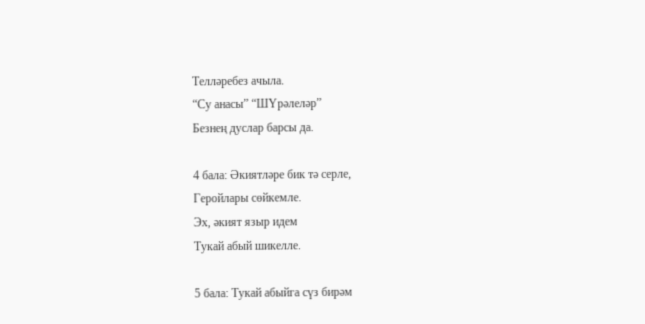Телләребез ачыла.
“Су анасы” “ШҮрәлеләр”
Безнең дуслар барсы да.

4 бала: Әкиятләре бик тә серле,
Геройлары сөйкемле.
Эх, әкият языр идем
Тукай абый шикелле.

5 бала: Тукай абыйга сүз бирәм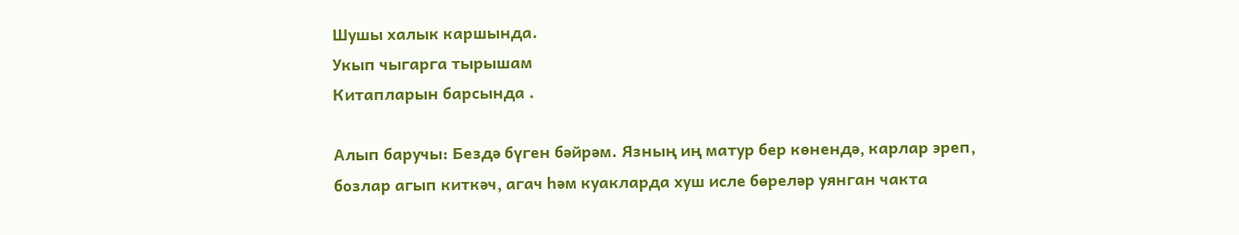Шушы халык каршында.
Укып чыгарга тырышам
Китапларын барсында .

Алып баручы: Бездә бүген бәйрәм. Язның иң матур бер көнендә, карлар эреп, бозлар агып киткәч, агач һәм куакларда хуш исле бөреләр уянган чакта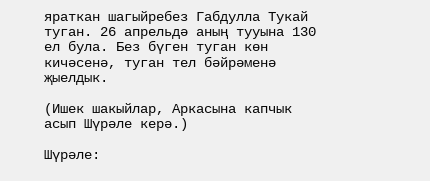яраткан шагыйребез Габдулла Тукай туган. 26 апрельдә аның тууына 130 ел була. Без бүген туган көн кичәсенә, туган тел бәйрәменә җыелдык.

(Ишек шакыйлар, Аркасына капчык асып Шүрәле керә.)

Шүрәле: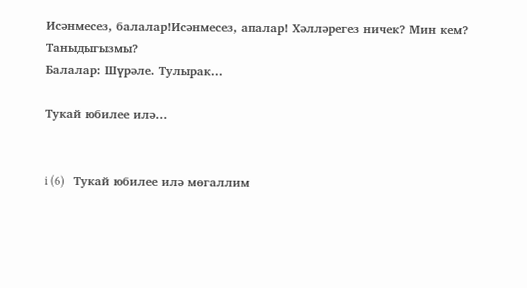Исәнмесез, балалар!Исәнмесез, апалар! Хәлләрегез ничек? Мин кем? Таныдыгызмы?
Балалар: Шүрәле. Тулырак…

Тукай юбилее илә…


i (6)   Тукай юбилее илә мөгаллим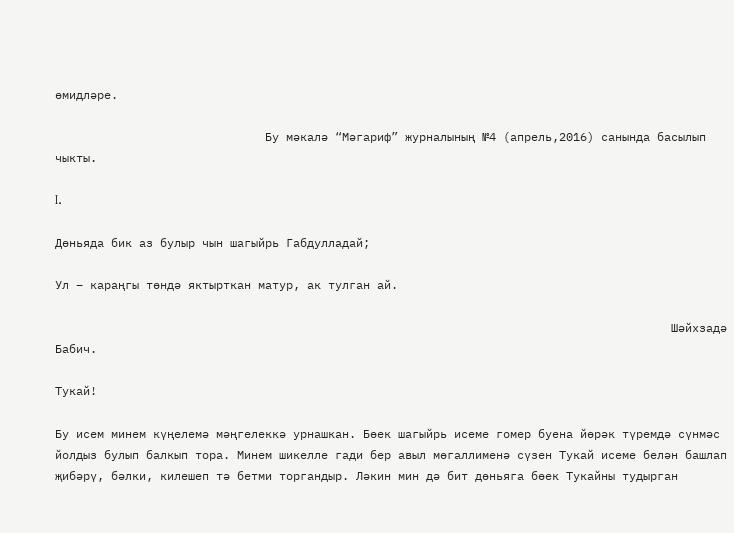өмидләре.

                              Бу мәкалә “Мәгариф” журналының №4 (апрель,2016) санында басылып чыкты.

I.

Дөньяда бик аз булыр чын шагыйрь Габдулладай;

Ул – караңгы төндә яктырткан матур, ак тулган ай.

                                                                                        Шәйхзадә Бабич.

Тукай!

Бу исем минем күңелемә мәңгелеккә урнашкан. Бөек шагыйрь исеме гомер буена йөрәк түремдә сүнмәс йолдыз булып балкып тора. Минем шикелле гади бер авыл мөгаллименә сүзен Тукай исеме белән башлап җибәрү, бәлки, килешеп тә бетми торгандыр. Ләкин мин дә бит дөньяга бөек Тукайны тудырган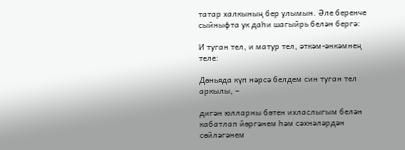татар халкының бер улымын. Әле беренче сыйныфта ук даһи шагыйрь белән бергә:

И туган тел, и матур тел, әткәм-әнкәмнең теле:

Дөньяда күп нәрсә белдем син туган тел аркылы, –

дигән юлларны бөтен ихласлыгым белән кабатлап йөргәнем һәм сәхнәләрдән сөйләгәнем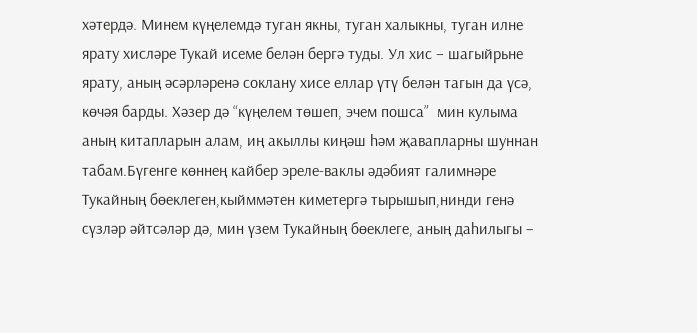хәтердә. Минем күңелемдә туган якны, туган халыкны, туган илне ярату хисләре Тукай исеме белән бергә туды. Ул хис – шагыйрьне ярату, аның әсәрләренә соклану хисе еллар үтү белән тагын да үсә, көчәя барды. Хәзер дә “күңелем төшеп, эчем пошса”  мин кулыма аның китапларын алам, иң акыллы киңәш һәм җавапларны шуннан табам.Бүгенге көннең кайбер эреле-ваклы әдәбият галимнәре Тукайның бөеклеген,кыйммәтен киметергә тырышып,нинди генә сүзләр әйтсәләр дә, мин үзем Тукайның бөеклеге, аның даһилыгы –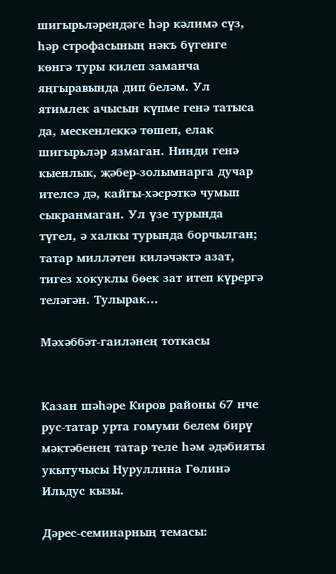шигырьләрендәге һәр кәлимә сүз, һәр строфасының нәкъ бүгенге көнгә туры килеп заманча яңгыравында дип беләм. Ул ятимлек ачысын күпме генә татыса да, мескенлеккә төшеп, елак шигырьләр язмаган. Нинди генә кыенлык, җәбер-золымнарга дучар ителсә дә, кайгы-хәсрәткә чумып сыкранмаган. Ул үзе турында түгел, ә халкы турында борчылган; татар милләтен киләчәктә азат, тигез хокуклы бөек зат итеп күрергә теләгән. Тулырак…

Мәхәббәт-гаиләнең тоткасы


Казан шәһәре Киров районы 67 нче рус-татар урта гомуми белем бирү мәктәбенең татар теле һәм әдәбияты укытучысы Нуруллина Гөлинә Ильдус кызы.

Дәрес-семинарның темасы: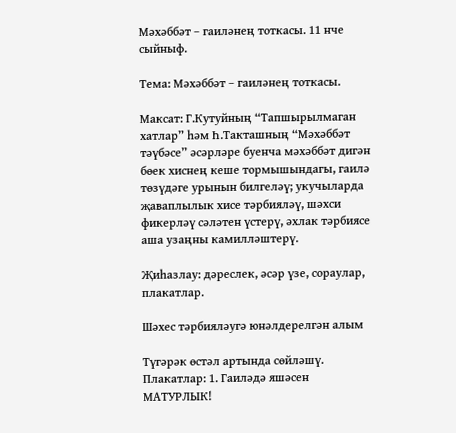Мәхәббәт – гаиләнең тоткасы. 11 нче сыйныф.

Тема: Мәхәббәт – гаиләнең тоткасы.

Максат: Г.Кутуйның “Тапшырылмаган хатлар” һәм Һ.Такташның “Мәхәббәт тәүбәсе” әсәрләре буенча мәхәббәт дигән бөек хиснең кеше тормышындагы, гаилә төзүдәге урынын билгеләү; укучыларда җаваплылык хисе тәрбияләү, шәхси фикерләү сәләтен үстерү, әхлак тәрбиясе аша узаңны камилләштерү.

Җиһазлау: дәреслек, әсәр үзе, сораулар, плакатлар.

Шәхес тәрбияләугә юнәлдерелгән алым

Түгәрәк өстәл артында сөйләшү. Плакатлар: 1. Гаиләдә яшәсен МАТУРЛЫК!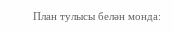План тулысы белән монда: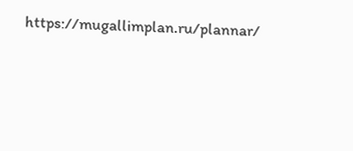https://mugallimplan.ru/plannar/